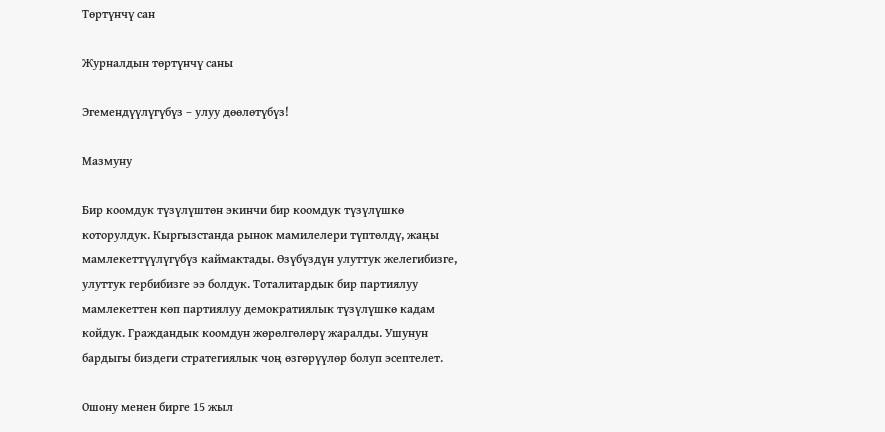Төртүнчү сан

Журналдын төртүнчү саны

Эгемендүүлүгүбүз – улуу дөөлөтүбүз!

Мазмуну

Бир коомдук түзүлүштөн экинчи бир коомдук түзүлүшкө которулдук. Кыргызстанда рынок мамилелери түптөлдү, жаңы мамлекеттүүлүгүбүз каймактады. Өзүбүздүн улуттук желегибизге, улуттук гербибизге ээ болдук. Тоталитардык бир партиялуу мамлекеттен көп партиялуу демократиялык түзүлүшкө кадам койдук. Граждандык коомдун жөрөлгөлөрү жаралды. Ушунун бардыгы биздеги стратегиялык чоң өзгөрүүлөр болуп эсептелет.

Ошону менен бирге 15 жыл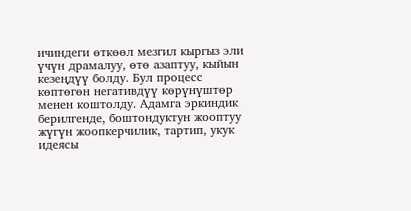ичиндеги өткөөл мезгил кыргыз эли үчүн драмалуу, өтө азаптуу, кыйын кезеңдүү болду. Бул процесс көптөгөн негативдүү көрүнүштөр менен коштолду. Адамга эркиндик берилгенде, боштондуктун жооптуу жүгүн жоопкерчилик, тартип, укук идеясы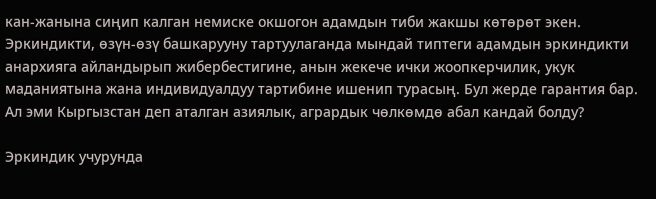кан-жанына сиңип калган немиске окшогон адамдын тиби жакшы көтөрөт экен. Эркиндикти, өзүн-өзү башкарууну тартуулаганда мындай типтеги адамдын эркиндикти анархияга айландырып жибербестигине, анын жекече ички жоопкерчилик, укук маданиятына жана индивидуалдуу тартибине ишенип турасың. Бул жерде гарантия бар. Ал эми Кыргызстан деп аталган азиялык, агрардык чөлкөмдө абал кандай болду?

Эркиндик учурунда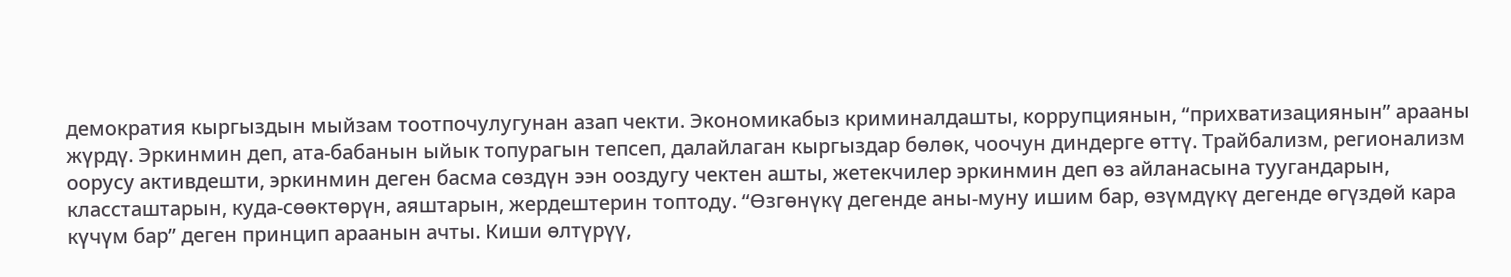демократия кыргыздын мыйзам тоотпочулугунан азап чекти. Экономикабыз криминалдашты, коррупциянын, “прихватизациянын” арааны жүрдү. Эркинмин деп, ата-бабанын ыйык топурагын тепсеп, далайлаган кыргыздар бөлөк, чоочун диндерге өттү. Трайбализм, регионализм оорусу активдешти, эркинмин деген басма сөздүн ээн ооздугу чектен ашты, жетекчилер эркинмин деп өз айланасына туугандарын, классташтарын, куда-сөөктөрүн, аяштарын, жердештерин топтоду. “Өзгөнүкү дегенде аны-муну ишим бар, өзүмдүкү дегенде өгүздөй кара күчүм бар” деген принцип араанын ачты. Киши өлтүрүү,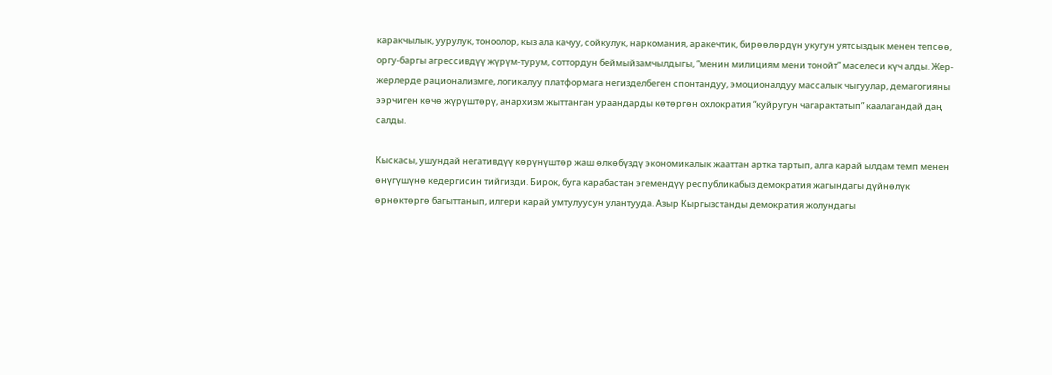каракчылык, уурулук, тоноолор, кыз ала качуу, сойкулук, наркомания, аракечтик, бирөөлөрдүн укугун уятсыздык менен тепсөө, оргу-баргы агрессивдүү жүрүм-турум, соттордун беймыйзамчылдыгы, “менин милициям мени тонойт” маселеси күч алды. Жер-жерлерде рационализмге, логикалуу платформага негизделбеген спонтандуу, эмоционалдуу массалык чыгуулар, демагогияны ээрчиген көчө жүрүштөрү, анархизм жыттанган ураандарды көтөргөн охлократия “куйругун чагарактатып” каалагандай даң салды.

Кыскасы, ушундай негативдүү көрүнүштөр жаш өлкөбүздү экономикалык жааттан артка тартып, алга карай ылдам темп менен өнүгүшүнө кедергисин тийгизди. Бирок, буга карабастан эгемендүү республикабыз демократия жагындагы дүйнөлүк өрнөктөргө багыттанып, илгери карай умтулуусун улантууда. Азыр Кыргызстанды демократия жолундагы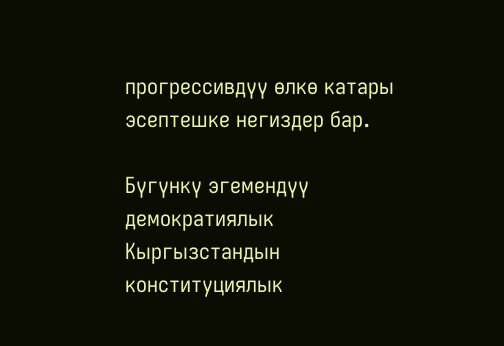прогрессивдүү өлкө катары эсептешке негиздер бар.

Бүгүнкү эгемендүү демократиялык Кыргызстандын конституциялык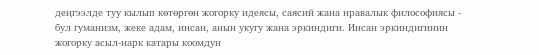деңгээлде туу кылып көтөргөн жогорку идеясы, саясий жана нравалык философиясы - бул гуманизм, жеке адам, инсан, анын укугу жана эркиндиги. Инсан эркиндигинин жогорку асыл-нарк катары коомдун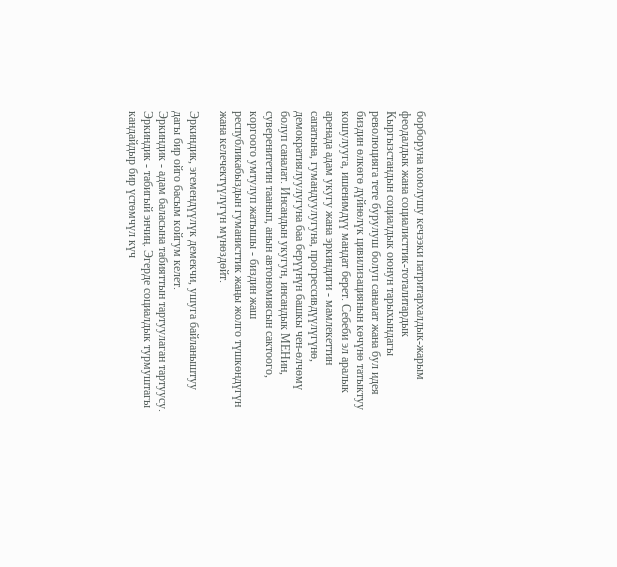борборуна коюлушу кечээки патритархалдык-жарым феодалдык жана социалисттик-тоталитардык Кыргызстандын социалдык оюнун тарыхындагы революцияга тете бурулуш болуп саналат жана бул идея биздин өлкөгө дүйнөлүк цивилизациянын көчүнө татыктуу кошулууга, ишенимдүү мандат берет. Себеби эл аралык аренада адам укугу жана эркиндиги - мамлекеттин сапатына, гумандуулугуна, прогрессивдүүлүгүнө, демократиялуулугуна баа берүүнүн башкы чен-өлчөмү болуп саналат. Инсандын укугун, инсандык МЕНин, суверенитетин таанып, анын автономиясын сактоого, коргоого умтулуп жатышы - биздин жаш республикабыздын гуманисттик жаңы жолго түшкөндүгүн жана келечектүүлүгүн мүнөздөйт.

Эркиндик, эгемендүүлүк демекчи, ушуга байланыштуу дагы бир ойго басым койгум келет.
Эркиндик - адам баласына табияттын тартуулаган тартуусу. Эркиндик - табигый энчиң. Эгерде социалдык турмуштагы кандайдыр бир үстөмчүл күч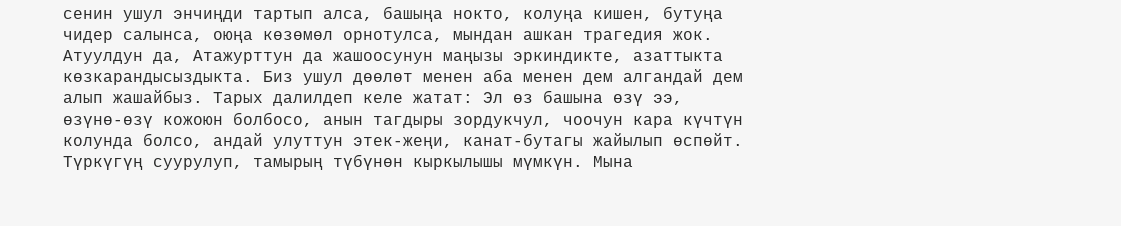сенин ушул энчиңди тартып алса, башыңа нокто, колуңа кишен, бутуңа чидер салынса, оюңа көзөмөл орнотулса, мындан ашкан трагедия жок. Атуулдун да, Атажурттун да жашоосунун маңызы эркиндикте, азаттыкта көзкарандысыздыкта. Биз ушул дөөлөт менен аба менен дем алгандай дем алып жашайбыз. Тарых далилдеп келе жатат: Эл өз башына өзү ээ, өзүнө-өзү кожоюн болбосо, анын тагдыры зордукчул, чоочун кара күчтүн колунда болсо, андай улуттун этек-жеңи, канат-бутагы жайылып өспөйт. Түркүгүң суурулуп, тамырың түбүнөн кыркылышы мүмкүн. Мына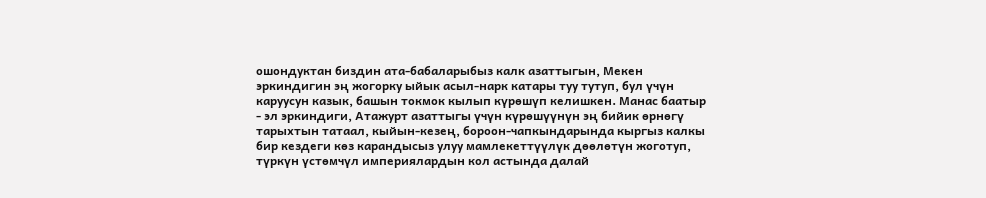ошондуктан биздин ата-бабаларыбыз калк азаттыгын, Мекен эркиндигин эң жогорку ыйык асыл-нарк катары туу тутуп, бул үчүн каруусун казык, башын токмок кылып күрөшүп келишкен. Манас баатыр - эл эркиндиги, Атажурт азаттыгы үчүн күрөшүүнүн эң бийик өрнөгү тарыхтын татаал, кыйын-кезең, бороон-чапкындарында кыргыз калкы бир кездеги көз карандысыз улуу мамлекеттүүлүк дөөлөтүн жоготуп, түркүн үстөмчүл империялардын кол астында далай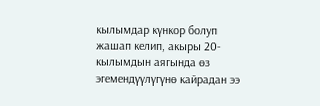кылымдар күнкор болуп жашап келип, акыры 20-кылымдын аягында өз эгемендүүлүгүнө кайрадан ээ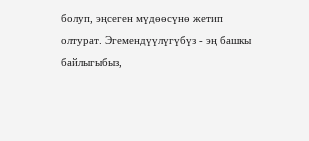болуп, эңсеген мүдөөсүнө жетип олтурат. Эгемендүүлүгүбүз - эң башкы байлыгыбыз,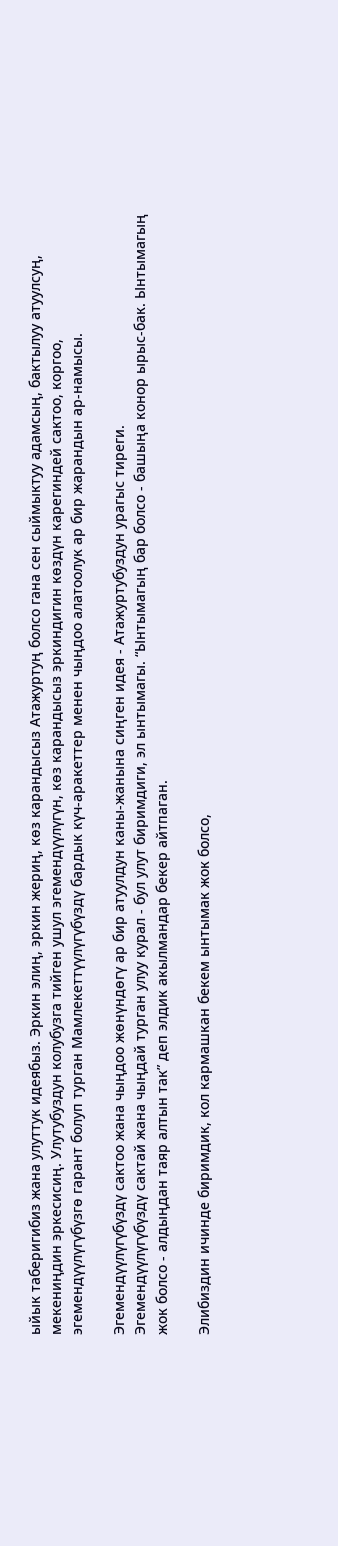ыйык таберигибиз жана улуттук идеябыз. Эркин элиң, эркин жериң, көз карандысыз Атажуртуң болсо гана сен сыймыктуу адамсың, бактылуу атуулсуң, мекениңдин эркесисиң. Улутубуздун колубузга тийген ушул эгемендүүлүгүн, көз карандысыз эркиндигин көздүн карегиндей сактоо, коргоо, эгемендүүлүгүбүзгө гарант болуп турган Мамлекеттүүлүгүбүздү бардык күч-аракеттер менен чыңдоо алатоолук ар бир жарандын ар-намысы.

Эгемендүүлүгүбүздү сактоо жана чыңдоо жөнүндөгү ар бир атуулдун каны-жанына сиңген идея - Атажуртубуздун урагыс тиреги.
Эгемендүүлүгүбүздү сактай жана чыңдай турган улуу курал - бул улут биримдиги, эл ынтымагы. “Ынтымагың бар болсо - башыңа конор ырыс-бак. Ынтымагың жок болсо - алдыңдан таяр алтын так” деп элдик акылмандар бекер айтпаган.

Элибиздин ичинде биримдик, кол кармашкан бекем ынтымак жок болсо,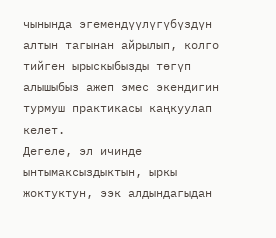чынында эгемендүүлүгүбүздүн алтын тагынан айрылып, колго тийген ырыскыбызды төгүп алышыбыз ажеп эмес экендигин турмуш практикасы каңкуулап келет.
Дегеле, эл ичинде ынтымаксыздыктын, ыркы жоктуктун, ээк алдындагыдан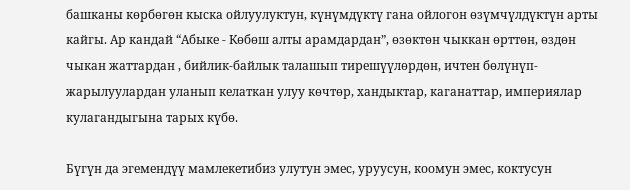башканы көрбөгөн кыска ойлуулуктун, күнүмдүктү гана ойлогон өзүмчүлдүктүн арты кайгы. Ар кандай “Абыке - Көбөш алты арамдардан”, өзөктөн чыккан өрттөн, өздөн чыкан жаттардан , бийлик-байлык талашып тирешүүлөрдөн, ичтен бөлүнүп-жарылуулардан уланып келаткан улуу көчтөр, хандыктар, каганаттар, империялар кулагандыгына тарых күбө.

Бүгүн да эгемендүү мамлекетибиз улутун эмес, уруусун, коомун эмес, коктусун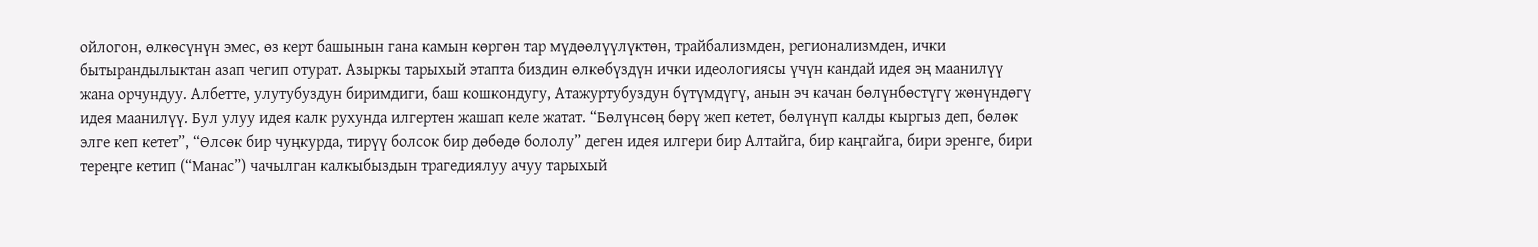ойлогон, өлкөсүнүн эмес, өз керт башынын гана камын көргөн тар мүдөөлүүлүктөн, трайбализмден, регионализмден, ички бытырандылыктан азап чегип отурат. Азыркы тарыхый этапта биздин өлкөбүздүн ички идеологиясы үчүн кандай идея эң маанилүү жана орчундуу. Албетте, улутубуздун биримдиги, баш кошкондугу, Атажуртубуздун бүтүмдүгү, анын эч качан бөлүнбөстүгү жөнүндөгү идея маанилүү. Бул улуу идея калк рухунда илгертен жашап келе жатат. “Бөлүнсөң бөрү жеп кетет, бөлүнүп калды кыргыз деп, бөлөк элге кеп кетет”, “Өлсөк бир чуңкурда, тирүү болсок бир дөбөдө бололу” деген идея илгери бир Алтайга, бир каңгайга, бири эренге, бири тереңге кетип (“Манас”) чачылган калкыбыздын трагедиялуу ачуу тарыхый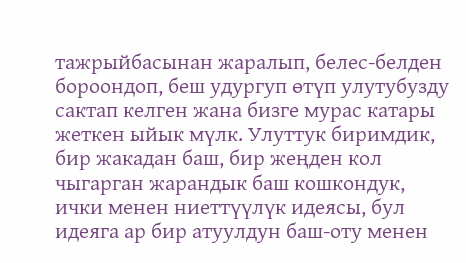тажрыйбасынан жаралып, белес-белден бороондоп, беш удургуп өтүп улутубузду сактап келген жана бизге мурас катары жеткен ыйык мүлк. Улуттук биримдик, бир жакадан баш, бир жеңден кол чыгарган жарандык баш кошкондук, ички менен ниеттүүлүк идеясы, бул идеяга ар бир атуулдун баш-оту менен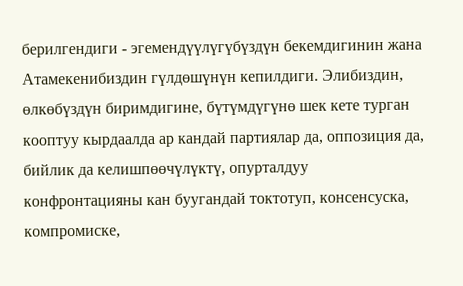берилгендиги - эгемендүүлүгүбүздүн бекемдигинин жана Атамекенибиздин гүлдөшүнүн кепилдиги. Элибиздин, өлкөбүздүн биримдигине, бүтүмдүгүнө шек кете турган кооптуу кырдаалда ар кандай партиялар да, оппозиция да, бийлик да келишпөөчүлүктү, опурталдуу конфронтацияны кан буугандай токтотуп, консенсуска, компромиске,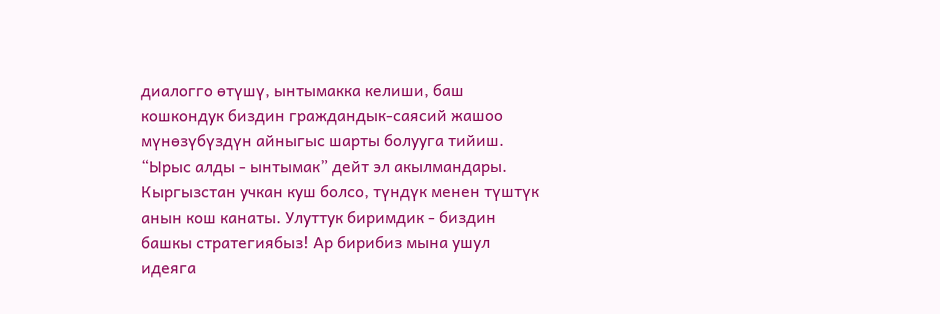диалогго өтүшү, ынтымакка келиши, баш кошкондук биздин граждандык-саясий жашоо мүнөзүбүздүн айныгыс шарты болууга тийиш. “Ырыс алды - ынтымак” дейт эл акылмандары. Кыргызстан учкан куш болсо, түндүк менен түштүк анын кош канаты. Улуттук биримдик - биздин башкы стратегиябыз! Ар бирибиз мына ушул идеяга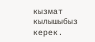кызмат кылышыбыз керек.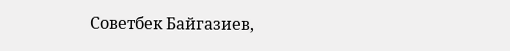Советбек Байгазиев,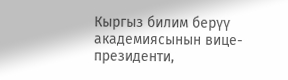Кыргыз билим берүү академиясынын вице-президенти,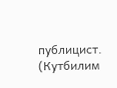публицист.
(Кутбилим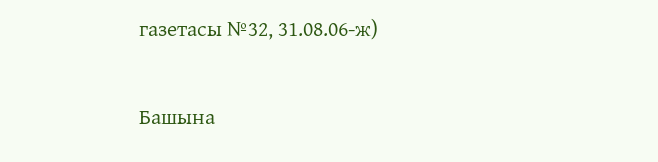газетасы №32, 31.08.06-ж)

Башына